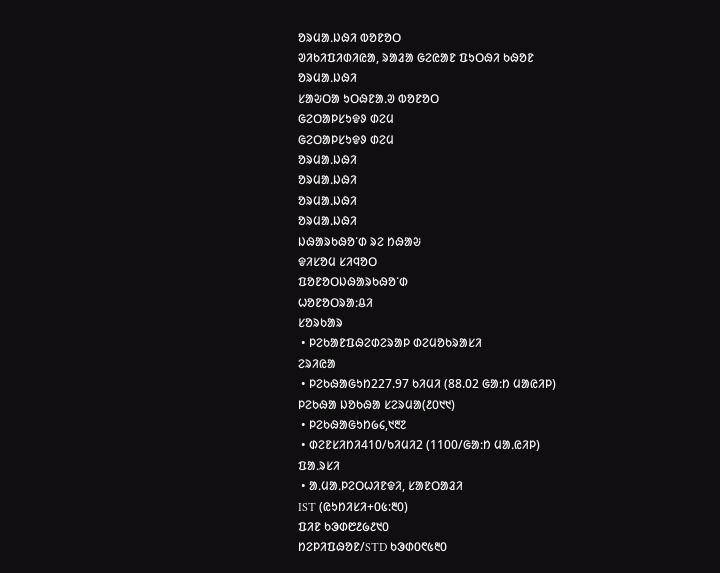ᱚᱨᱢᱟᱹᱡᱷᱤ ᱵᱚᱱᱚᱛ
ᱣᱤᱠᱤᱯᱤᱰᱤᱭᱟ, ᱨᱟᱲᱟ ᱜᱮᱭᱟᱱ ᱯᱩᱛᱷᱤ ᱠᱷᱚᱱ
ᱚᱨᱢᱟᱹᱡᱷᱤ
ᱥᱟᱶᱛᱟ ᱩᱛᱷᱱᱟᱹᱣ ᱵᱚᱱᱚᱛ
ᱜᱮᱛᱟᱞᱥᱩᱫᱽ ᱰᱮᱢ
ᱜᱮᱛᱟᱞᱥᱩᱫᱽ ᱰᱮᱢ
ᱚᱨᱢᱟᱹᱡᱷᱤ
ᱚᱨᱢᱟᱹᱡᱷᱤ
ᱚᱨᱢᱟᱹᱡᱷᱤ
ᱚᱨᱢᱟᱹᱡᱷᱤ
ᱡᱷᱟᱨᱠᱷᱚᱸᱰ ᱨᱮ ᱴᱷᱟᱶ
ᱫᱤᱥᱚᱢ ᱥᱤᱧᱚᱛ
ᱯᱚᱱᱚᱛᱡᱷᱟᱨᱠᱷᱚᱸᱰ
ᱦᱚᱱᱚᱛᱨᱟᱺᱪᱤ
ᱥᱚᱨᱠᱟᱨ
 • ᱞᱮᱠᱟᱱᱯᱷᱮᱰᱮᱨᱟᱞ ᱰᱮᱢᱚᱠᱨᱟᱥᱤ
ᱮᱨᱤᱭᱟ
 • ᱞᱮᱠᱷᱟᱜᱩᱴ227.97 ᱠᱤᱢᱤ (88.02 ᱜᱟᱺᱴ ᱢᱟᱭᱤᱞ)
ᱞᱮᱠᱷᱟ ᱡᱚᱠᱷᱟ ᱥᱮᱨᱢᱟ(᱒᱐᱑᱑)
 • ᱞᱮᱠᱷᱟᱜᱩᱴ᱙᱔,᱑᱓᱗
 • ᱰᱮᱱᱥᱤᱴᱤ410/ᱠᱤᱢᱤ2 (1100/ᱜᱟᱺᱴ ᱢᱟᱹᱭᱤᱞ)
ᱯᱟᱹᱨᱥᱤ
 • ᱟᱹᱢᱟᱹᱞᱮᱛᱦᱤᱱᱫᱤ, ᱥᱟᱱᱛᱟᱲᱤ
IST (ᱭᱩᱴᱤᱥᱤ+᱐᱕:᱓᱐)
ᱯᱤᱱ ᱠᱳᱰ᱘᱒᱙᱒᱑᱐
ᱴᱮᱞᱤᱯᱷᱚᱱ/STD ᱠᱳᱰ᱐᱖᱕᱓᱐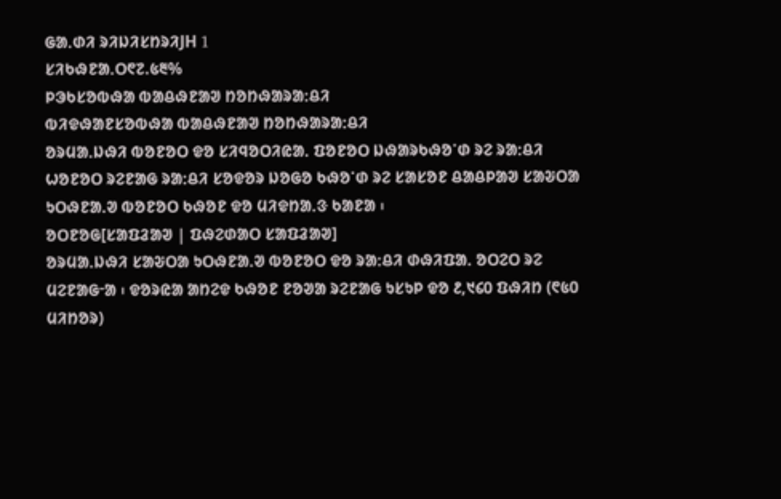ᱜᱟᱹᱰᱤ ᱨᱤᱡᱤᱥᱴᱨᱤJH 1
ᱥᱤᱠᱷᱱᱟᱹᱛ᱖᱗.᱕᱓%
ᱞᱳᱠᱥᱚᱵᱷᱟ ᱵᱟᱪᱷᱱᱟᱣ ᱴᱚᱴᱷᱟᱨᱟᱺᱪᱤ
ᱵᱤᱫᱷᱟᱱᱥᱚᱵᱷᱟ ᱵᱟᱪᱷᱱᱟᱣ ᱴᱚᱴᱷᱟᱨᱟᱺᱪᱤ
ᱚᱨᱢᱟᱹᱡᱷᱤ ᱵᱚᱱᱚᱛ ᱫᱚ ᱥᱤᱧᱚᱛᱤᱭᱟᱹ ᱯᱚᱱᱚᱛ ᱡᱷᱟᱨᱠᱷᱚᱸᱰ ᱨᱮ ᱨᱟᱺᱪᱤ ᱦᱚᱱᱚᱛ ᱨᱮᱱᱟᱜ ᱨᱟᱺᱪᱤ ᱥᱚᱫᱚᱨ ᱡᱚᱜᱚ ᱠᱷᱚᱸᱰ ᱨᱮ ᱥᱟᱥᱚᱱ ᱪᱟᱪᱞᱟᱣ ᱥᱟᱶᱛᱟ ᱩᱛᱷᱱᱟᱹᱣ ᱵᱚᱱᱚᱛ ᱠᱷᱚᱱ ᱫᱚ ᱢᱤᱫᱴᱟᱹᱝ ᱠᱟᱱᱟ ᱾
ᱚᱛᱱᱚᱜ[ᱥᱟᱯᱲᱟᱣ | ᱯᱷᱮᱰᱟᱛ ᱥᱟᱯᱲᱟᱣ]
ᱚᱨᱢᱟᱹᱡᱷᱤ ᱥᱟᱶᱛᱟ ᱩᱛᱷᱱᱟᱹᱣ ᱵᱚᱱᱚᱛ ᱫᱚ ᱨᱟᱺᱪᱤ ᱰᱷᱤᱯᱟᱹ ᱚᱛᱮᱛ ᱨᱮ ᱢᱮᱱᱟᱜᱼᱟ ᱾ ᱫᱚᱨᱭᱟ ᱟᱴᱮᱫ ᱠᱷᱚᱱ ᱱᱚᱣᱟ ᱨᱮᱱᱟᱜ ᱩᱥᱩᱞ ᱫᱚ ᱒,᱑᱔᱐ ᱯᱷᱤᱴ (᱖᱕᱐ ᱢᱤᱴᱚᱨ)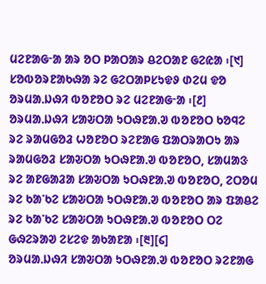ᱢᱮᱱᱟᱜᱼᱟ ᱟᱨ ᱚᱛ ᱞᱟᱛᱟᱨ ᱪᱮᱛᱟᱱ ᱜᱮᱭᱟ ᱾[᱑]
ᱥᱚᱵᱚᱨᱱᱟᱠᱷᱟ ᱨᱮ ᱜᱮᱛᱟᱞᱥᱩᱫᱽ ᱰᱮᱢ ᱫᱚ ᱚᱨᱢᱟᱹᱡᱷᱤ ᱵᱚᱱᱚᱛ ᱨᱮ ᱢᱮᱱᱟᱜᱼᱟ ᱾[᱒]
ᱚᱨᱢᱟᱹᱡᱷᱤ ᱥᱟᱶᱛᱟ ᱩᱛᱷᱱᱟᱹᱣ ᱵᱚᱱᱚᱛ ᱠᱚᱧᱮ ᱨᱮ ᱨᱟᱢᱜᱚᱲ ᱦᱚᱱᱚᱛ ᱨᱮᱱᱟᱜ ᱯᱟᱛᱨᱟᱛᱩ ᱟᱨ ᱨᱟᱢᱜᱚᱲ ᱥᱟᱶᱛᱟ ᱩᱛᱷᱱᱟᱹᱣ ᱵᱚᱱᱚᱛ, ᱥᱟᱢᱟᱝ ᱨᱮ ᱟᱱᱜᱟᱲᱟ ᱥᱟᱶᱛᱟ ᱩᱛᱷᱱᱟᱹᱣ ᱵᱚᱱᱚᱛ, ᱮᱛᱚᱢ ᱨᱮ ᱠᱟᱸᱠᱮ ᱥᱟᱶᱛᱟ ᱩᱛᱷᱱᱟᱹᱣ ᱵᱚᱱᱚᱛ ᱟᱨ ᱯᱟᱪᱮ ᱨᱮ ᱠᱟᱸᱠᱮ ᱥᱟᱶᱛᱟ ᱩᱛᱷᱱᱟᱹᱣ ᱵᱚᱱᱚᱛ ᱛᱮ ᱜᱷᱮᱨᱟᱣ ᱮᱥᱮᱫ ᱟᱠᱟᱱᱟ ᱾[᱓][᱔]
ᱚᱨᱢᱟᱹᱡᱷᱤ ᱥᱟᱶᱛᱟ ᱩᱛᱷᱱᱟᱹᱣ ᱵᱚᱱᱚᱛ ᱨᱮᱱᱟᱜ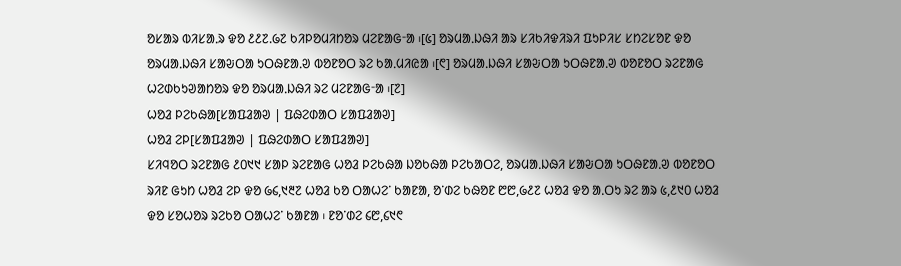ᱚᱥᱟᱨ ᱵᱤᱥᱟᱹᱨ ᱫᱚ ᱒᱒᱗.᱙᱗ ᱠᱤᱞᱚᱢᱤᱴᱚᱨ ᱢᱮᱱᱟᱜᱼᱟ ᱾[᱕] ᱚᱨᱢᱟᱹᱡᱷᱤ ᱟᱨ ᱥᱤᱠᱤᱫᱤᱨᱤ ᱯᱩᱞᱤᱥ ᱥᱴᱮᱥᱚᱱ ᱫᱚ ᱚᱨᱢᱟᱹᱡᱷᱤ ᱥᱟᱶᱛᱟ ᱩᱛᱷᱱᱟᱹᱣ ᱵᱚᱱᱚᱛ ᱨᱮ ᱠᱟᱹᱢᱤᱭᱟ ᱾[᱖] ᱚᱨᱢᱟᱹᱡᱷᱤ ᱥᱟᱶᱛᱟ ᱩᱛᱷᱱᱟᱹᱣ ᱵᱚᱱᱚᱛ ᱨᱮᱱᱟᱜ ᱦᱮᱰᱠᱩᱣᱟᱴᱚᱨ ᱫᱚ ᱚᱨᱢᱟᱹᱡᱷᱤ ᱨᱮ ᱢᱮᱱᱟᱜᱼᱟ ᱾[᱗]
ᱦᱚᱲ ᱞᱮᱠᱷᱟ[ᱥᱟᱯᱲᱟᱣ | ᱯᱷᱮᱰᱟᱛ ᱥᱟᱯᱲᱟᱣ]
ᱦᱚᱲ ᱮᱞ[ᱥᱟᱯᱲᱟᱣ | ᱯᱷᱮᱰᱟᱛ ᱥᱟᱯᱲᱟᱣ]
ᱥᱤᱧᱚᱛ ᱨᱮᱱᱟᱜ ᱒᱐᱑᱑ ᱥᱟᱞ ᱨᱮᱱᱟᱜ ᱦᱚᱲ ᱞᱮᱠᱷᱟ ᱡᱚᱠᱷᱟ ᱞᱮᱠᱟᱛᱮ, ᱚᱨᱢᱟᱹᱡᱷᱤ ᱥᱟᱶᱛᱟ ᱩᱛᱷᱱᱟᱹᱣ ᱵᱚᱱᱚᱛ ᱨᱤᱱ ᱜᱩᱴ ᱦᱚᱲ ᱮᱞ ᱫᱚ ᱙᱔,᱑᱓᱗ ᱦᱚᱲ ᱠᱚ ᱛᱟᱦᱮᱸ ᱠᱟᱱᱟ, ᱚᱸᱰᱮ ᱠᱷᱚᱱ ᱘᱘,᱙᱒᱗ ᱦᱚᱲ ᱫᱚ ᱟᱹᱛᱩ ᱨᱮ ᱟᱨ ᱕,᱒᱑᱐ ᱦᱚᱲ ᱫᱚ ᱥᱚᱦᱚᱨ ᱨᱮᱠᱚ ᱛᱟᱦᱮᱸ ᱠᱟᱱᱟ ᱾ ᱱᱚᱸᱰᱮ ᱔᱘,᱔᱑᱖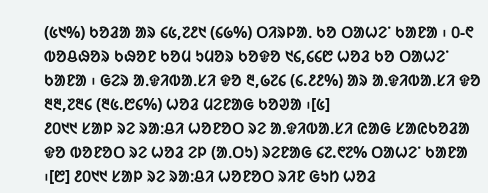(᱕᱑%) ᱠᱚᱲᱟ ᱟᱨ ᱔᱕,᱗᱒᱑ (᱔᱙%) ᱛᱤᱨᱞᱟᱹ ᱠᱚ ᱛᱟᱦᱮᱸ ᱠᱟᱱᱟ ᱾ ᱐-᱖ ᱵᱚᱪᱷᱚᱨ ᱠᱷᱚᱱ ᱠᱚᱢ ᱩᱢᱚᱨ ᱠᱚᱫᱚ ᱑᱔,᱔᱔᱘ ᱦᱚᱲ ᱠᱚ ᱛᱟᱦᱮᱸ ᱠᱟᱱᱟ ᱾ ᱜᱮᱨ ᱟᱹᱫᱤᱵᱟᱹᱥᱤ ᱫᱚ ᱓,᱙᱗᱔ (᱔.᱒᱒%) ᱟᱨ ᱟᱹᱫᱤᱵᱟᱹᱥᱤ ᱫᱚ ᱓᱓,᱗᱓᱔ (᱓᱕.᱘᱔%) ᱦᱚᱲ ᱢᱮᱱᱟᱜ ᱠᱚᱣᱟ ᱾[᱕]
᱒᱐᱑᱑ ᱥᱟᱞ ᱨᱮ ᱨᱟᱺᱪᱤ ᱦᱚᱱᱚᱛ ᱨᱮ ᱟᱹᱫᱤᱵᱟᱹᱥᱤ ᱭᱟᱜ ᱥᱟᱭᱠᱚᱲᱟ ᱫᱚ ᱵᱚᱱᱚᱛ ᱨᱮ ᱦᱚᱲ ᱮᱞ (ᱟᱹᱛᱩ) ᱨᱮᱱᱟᱜ ᱔᱗.᱖᱗% ᱛᱟᱦᱮᱸ ᱠᱟᱱᱟ ᱾[᱘] ᱒᱐᱑᱑ ᱥᱟᱞ ᱨᱮ ᱨᱟᱺᱪᱤ ᱦᱚᱱᱚᱛ ᱨᱤᱱ ᱜᱩᱴ ᱦᱚᱲ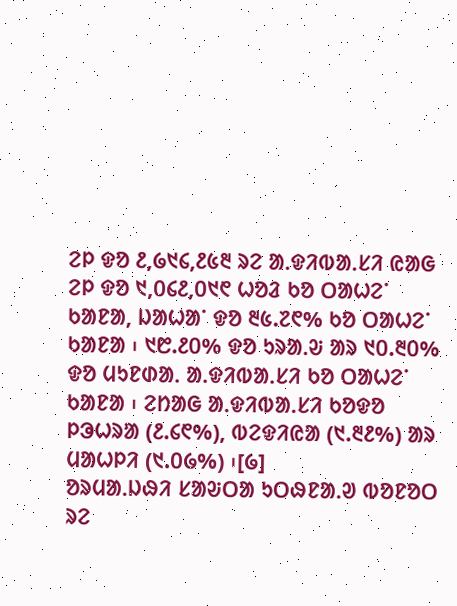ᱮᱞ ᱫᱚ ᱒,᱙᱑᱔,᱒᱕᱓ ᱨᱮ ᱟᱹᱫᱤᱵᱟᱹᱥᱤ ᱭᱟᱜ ᱮᱞ ᱫᱚ ᱑,᱐᱔᱒,᱐᱑᱖ ᱦᱚᱲ ᱠᱚ ᱛᱟᱦᱮᱸ ᱠᱟᱱᱟ, ᱡᱟᱦᱟᱸ ᱫᱚ ᱓᱕.᱗᱖% ᱠᱚ ᱛᱟᱦᱮᱸ ᱠᱟᱱᱟ ᱾ ᱑᱘.᱒᱐% ᱫᱚ ᱩᱨᱟᱹᱶ ᱟᱨ ᱑᱐.᱓᱐% ᱫᱚ ᱢᱩᱱᱰᱟᱹ ᱟᱹᱫᱤᱵᱟᱹᱥᱤ ᱠᱚ ᱛᱟᱦᱮᱸ ᱠᱟᱱᱟ ᱾ ᱮᱴᱟᱜ ᱟᱹᱫᱤᱵᱟᱹᱥᱤ ᱠᱚᱫᱚ ᱞᱳᱦᱨᱟ (᱒.᱔᱖%), ᱵᱮᱫᱤᱭᱟ (᱑.᱓᱒%) ᱟᱨ ᱢᱟᱦᱞᱤ (᱑.᱐᱙%) ᱾[᱙]
ᱚᱨᱢᱟᱹᱡᱷᱤ ᱥᱟᱶᱛᱟ ᱩᱛᱷᱱᱟᱹᱣ ᱵᱚᱱᱚᱛ ᱨᱮ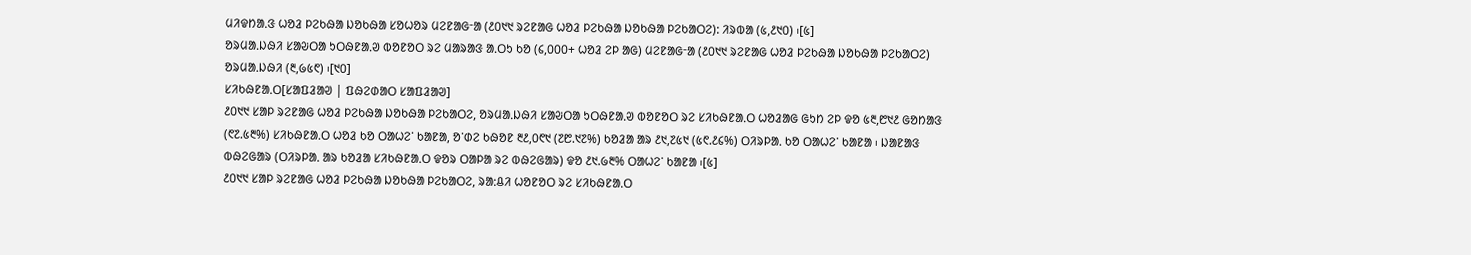ᱢᱤᱫᱴᱟᱹᱝ ᱦᱚᱲ ᱞᱮᱠᱷᱟ ᱡᱚᱠᱷᱟ ᱥᱚᱦᱚᱨ ᱢᱮᱱᱟᱜᱼᱟ (᱒᱐᱑᱑ ᱨᱮᱱᱟᱜ ᱦᱚᱲ ᱞᱮᱠᱷᱟ ᱡᱚᱠᱷᱟ ᱞᱮᱠᱟᱛᱮ): ᱤᱨᱵᱟ (᱕,᱒᱑᱐) ᱾[᱕]
ᱚᱨᱢᱟᱹᱡᱷᱤ ᱥᱟᱶᱛᱟ ᱩᱛᱷᱱᱟᱹᱣ ᱵᱚᱱᱚᱛ ᱨᱮ ᱢᱟᱨᱟᱝ ᱟᱹᱛᱩ ᱠᱚ (᱔,᱐᱐᱐+ ᱦᱚᱲ ᱮᱞ ᱟᱜ) ᱢᱮᱱᱟᱜᱼᱟ (᱒᱐᱑᱑ ᱨᱮᱱᱟᱜ ᱦᱚᱲ ᱞᱮᱠᱷᱟ ᱡᱚᱠᱷᱟ ᱞᱮᱠᱟᱛᱮ) ᱚᱨᱢᱟᱹᱡᱷᱤ (᱓,᱙᱕᱖) ᱾[᱑᱐]
ᱥᱤᱠᱷᱱᱟᱹᱛ[ᱥᱟᱯᱲᱟᱣ | ᱯᱷᱮᱰᱟᱛ ᱥᱟᱯᱲᱟᱣ]
᱒᱐᱑᱑ ᱥᱟᱞ ᱨᱮᱱᱟᱜ ᱦᱚᱲ ᱞᱮᱠᱷᱟ ᱡᱚᱠᱷᱟ ᱞᱮᱠᱟᱛᱮ, ᱚᱨᱢᱟᱹᱡᱷᱤ ᱥᱟᱶᱛᱟ ᱩᱛᱷᱱᱟᱹᱣ ᱵᱚᱱᱚᱛ ᱨᱮ ᱥᱤᱠᱷᱱᱟᱹᱛ ᱦᱚᱲᱟᱜ ᱜᱩᱴ ᱮᱞ ᱫᱚ ᱕᱓,᱘᱑᱒ ᱜᱚᱴᱟᱝ (᱖᱗.᱕᱓%) ᱥᱤᱠᱷᱱᱟᱹᱛ ᱦᱚᱲ ᱠᱚ ᱛᱟᱦᱮᱸ ᱠᱟᱱᱟ, ᱚᱸᱰᱮ ᱠᱷᱚᱱ ᱓᱒,᱐᱖᱑ (᱗᱘.᱑᱗%) ᱠᱚᱲᱟ ᱟᱨ ᱒᱑,᱗᱕᱑ (᱕᱖.᱒᱔%) ᱛᱤᱨᱞᱟᱹ ᱠᱚ ᱛᱟᱦᱮᱸ ᱠᱟᱱᱟ ᱾ ᱡᱟᱱᱟᱝ ᱵᱷᱮᱜᱟᱨ (ᱛᱤᱨᱞᱟᱹ ᱟᱨ ᱠᱚᱲᱟ ᱥᱤᱠᱷᱱᱟᱹᱛ ᱫᱚᱨ ᱛᱟᱞᱟ ᱨᱮ ᱵᱷᱮᱜᱟᱨ) ᱫᱚ ᱒᱑.᱙᱓% ᱛᱟᱦᱮᱸ ᱠᱟᱱᱟ ᱾[᱕]
᱒᱐᱑᱑ ᱥᱟᱞ ᱨᱮᱱᱟᱜ ᱦᱚᱲ ᱞᱮᱠᱷᱟ ᱡᱚᱠᱷᱟ ᱞᱮᱠᱟᱛᱮ, ᱨᱟᱺᱪᱤ ᱦᱚᱱᱚᱛ ᱨᱮ ᱥᱤᱠᱷᱱᱟᱹᱛ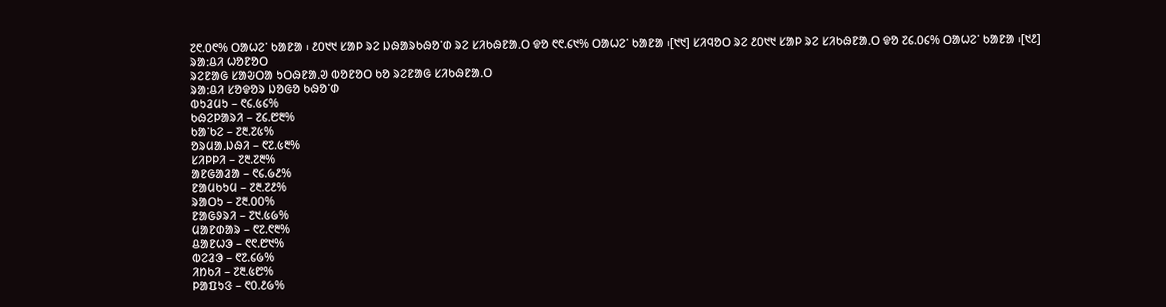᱗᱖.᱐᱖% ᱛᱟᱦᱮᱸ ᱠᱟᱱᱟ ᱾ ᱒᱐᱑᱑ ᱥᱟᱞ ᱨᱮ ᱡᱷᱟᱨᱠᱷᱚᱸᱰ ᱨᱮ ᱥᱤᱠᱷᱱᱟᱹᱛ ᱫᱚ ᱖᱖.᱔᱑% ᱛᱟᱦᱮᱸ ᱠᱟᱱᱟ ᱾[᱑᱑] ᱥᱤᱧᱚᱛ ᱨᱮ ᱒᱐᱑᱑ ᱥᱟᱞ ᱨᱮ ᱥᱤᱠᱷᱱᱟᱹᱛ ᱫᱚ ᱗᱔.᱐᱔% ᱛᱟᱦᱮᱸ ᱠᱟᱱᱟ ᱾[᱑᱒]
ᱨᱟᱺᱪᱤ ᱦᱚᱱᱚᱛ
ᱨᱮᱱᱟᱜ ᱥᱟᱶᱛᱟ ᱩᱛᱷᱱᱟᱹᱣ ᱵᱚᱱᱚᱛ ᱠᱚ ᱨᱮᱱᱟᱜ ᱥᱤᱠᱷᱱᱟᱹᱛ
ᱨᱟᱺᱪᱤ ᱥᱚᱫᱚᱨ ᱡᱚᱜᱚ ᱠᱷᱚᱸᱰ
ᱵᱩᱲᱢᱩ – ᱖᱔.᱕᱔%
ᱠᱷᱮᱞᱟᱨᱤ – ᱗᱔.᱘᱓%
ᱠᱟᱸᱠᱮ – ᱗᱓.᱗᱕%
ᱚᱨᱢᱟᱹᱡᱷᱤ – ᱖᱗.᱕᱓%
ᱥᱤᱞᱞᱤ – ᱗᱓.᱗᱓%
ᱟᱱᱜᱟᱲᱟ – ᱖᱔.᱙᱒%
ᱱᱟᱢᱠᱩᱢ – ᱗᱓.᱗᱒%
ᱨᱟᱛᱩ – ᱗᱓.᱐᱐%
ᱱᱟᱜᱽᱨᱤ – ᱗᱑.᱕᱙%
ᱢᱟᱱᱰᱟᱨ – ᱖᱗.᱖᱓%
ᱪᱟᱱᱦᱳ – ᱖᱖.᱘᱑%
ᱵᱮᱲᱳ – ᱖᱗.᱔᱙%
ᱤᱴᱠᱤ – ᱗᱓.᱕᱘%
ᱞᱟᱯᱩᱝ – ᱖᱐.᱒᱙%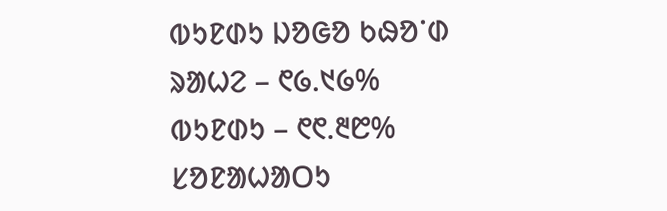ᱵᱩᱱᱰᱩ ᱡᱚᱜᱚ ᱠᱷᱚᱸᱰ
ᱨᱟᱦᱮ – ᱖᱙.᱑᱙%
ᱵᱩᱱᱰᱩ – ᱖᱖.᱓᱘%
ᱥᱚᱱᱟᱦᱟᱛᱩ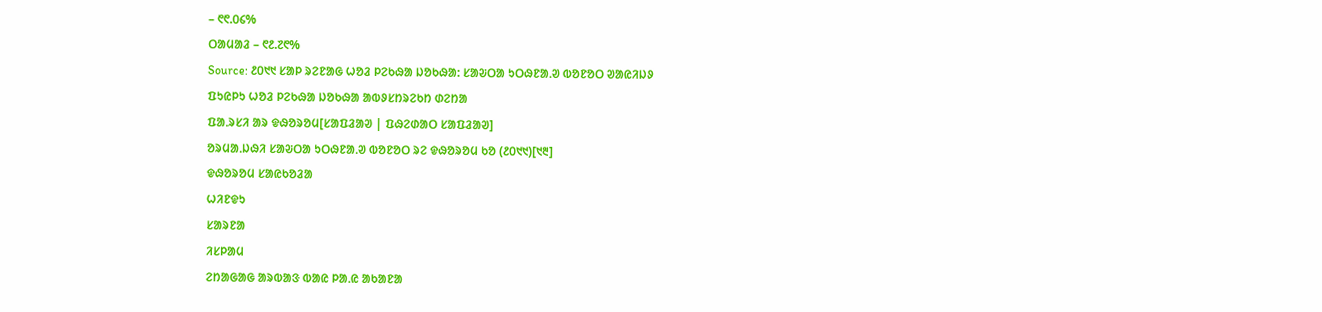– ᱖᱖.᱐᱔%
ᱛᱟᱢᱟᱲ – ᱖᱒.᱗᱖%
Source: ᱒᱐᱑᱑ ᱥᱟᱞ ᱨᱮᱱᱟᱜ ᱦᱚᱲ ᱞᱮᱠᱷᱟ ᱡᱚᱠᱷᱟ: ᱥᱟᱶᱛᱟ ᱩᱛᱷᱱᱟᱹᱣ ᱵᱚᱱᱚᱛ ᱣᱟᱭᱤᱡᱽ
ᱯᱩᱭᱞᱩ ᱦᱚᱲ ᱞᱮᱠᱷᱟ ᱡᱚᱠᱷᱟ ᱟᱵᱽᱥᱴᱨᱮᱠᱴ ᱰᱮᱴᱟ
ᱯᱟᱹᱨᱥᱤ ᱟᱨ ᱫᱷᱚᱨᱚᱢ[ᱥᱟᱯᱲᱟᱣ | ᱯᱷᱮᱰᱟᱛ ᱥᱟᱯᱲᱟᱣ]
ᱚᱨᱢᱟᱹᱡᱷᱤ ᱥᱟᱶᱛᱟ ᱩᱛᱷᱱᱟᱹᱣ ᱵᱚᱱᱚᱛ ᱨᱮ ᱫᱷᱚᱨᱚᱢ ᱠᱚ (᱒᱐᱑᱑)[᱑᱓]
ᱫᱷᱚᱨᱚᱢ ᱥᱟᱭᱠᱚᱲᱟ
ᱦᱤᱱᱫᱩ
ᱥᱟᱨᱱᱟ
ᱤᱥᱞᱟᱢ
ᱮᱴᱟᱜᱟᱜ ᱟᱨᱵᱟᱝ ᱵᱟᱭ ᱞᱟᱹᱭ ᱟᱠᱟᱱᱟ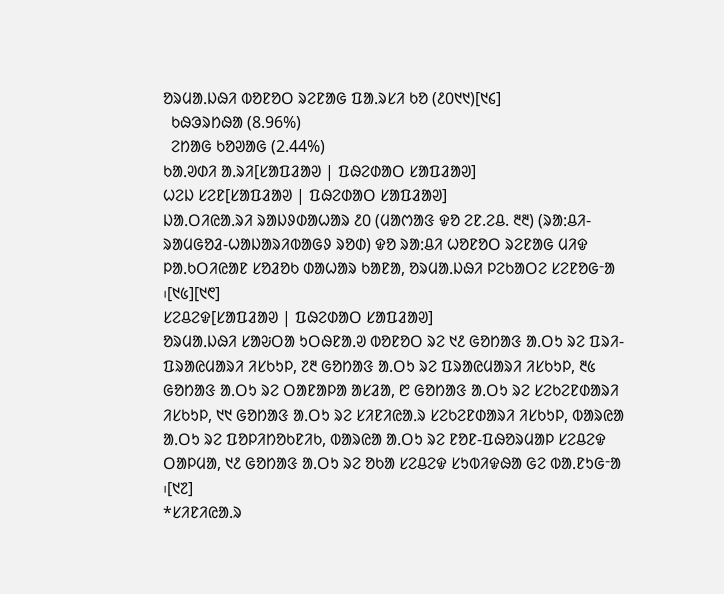ᱚᱨᱢᱟᱹᱡᱷᱤ ᱵᱚᱱᱚᱛ ᱨᱮᱱᱟᱜ ᱯᱟᱹᱨᱥᱤ ᱠᱚ (᱒᱐᱑᱑)[᱑᱔]
  ᱠᱷᱳᱨᱴᱷᱟ (8.96%)
  ᱮᱴᱟᱜ ᱠᱚᱣᱟᱜ (2.44%)
ᱠᱟᱹᱣᱰᱤ ᱟᱹᱨᱤ[ᱥᱟᱯᱲᱟᱣ | ᱯᱷᱮᱰᱟᱛ ᱥᱟᱯᱲᱟᱣ]
ᱦᱮᱡ ᱥᱮᱱ[ᱥᱟᱯᱲᱟᱣ | ᱯᱷᱮᱰᱟᱛ ᱥᱟᱯᱲᱟᱣ]
ᱡᱟᱹᱛᱤᱭᱟᱹᱨᱤ ᱨᱟᱡᱽᱰᱟᱦᱟᱨ ᱒᱐ (ᱢᱟᱬᱟᱝ ᱫᱚ ᱮᱱ.ᱮᱪ. ᱓᱓) (ᱨᱟᱺᱪᱤ-ᱨᱟᱢᱜᱚᱲ-ᱦᱟᱡᱟᱨᱤᱵᱟᱜᱽ ᱨᱚᱰ) ᱫᱚ ᱨᱟᱺᱪᱤ ᱦᱚᱱᱚᱛ ᱨᱮᱱᱟᱜ ᱢᱤᱫ ᱞᱟᱹᱠᱛᱤᱭᱟᱱ ᱥᱚᱲᱚᱠ ᱰᱟᱦᱟᱨ ᱠᱟᱱᱟ, ᱚᱨᱢᱟᱹᱡᱷᱤ ᱞᱮᱠᱟᱛᱮ ᱥᱮᱱᱚᱜᱼᱟ ᱾[᱑᱕][᱑᱖]
ᱥᱮᱪᱮᱫ[ᱥᱟᱯᱲᱟᱣ | ᱯᱷᱮᱰᱟᱛ ᱥᱟᱯᱲᱟᱣ]
ᱚᱨᱢᱟᱹᱡᱷᱤ ᱥᱟᱶᱛᱟ ᱩᱛᱷᱱᱟᱹᱣ ᱵᱚᱱᱚᱛ ᱨᱮ ᱑᱒ ᱜᱚᱴᱟᱝ ᱟᱹᱛᱩ ᱨᱮ ᱯᱨᱤ-ᱯᱨᱟᱭᱢᱟᱨᱤ ᱤᱥᱠᱩᱞ, ᱗᱓ ᱜᱚᱴᱟᱝ ᱟᱹᱛᱩ ᱨᱮ ᱯᱨᱟᱭᱢᱟᱨᱤ ᱤᱥᱠᱩᱞ, ᱓᱕ ᱜᱚᱴᱟᱝ ᱟᱹᱛᱩ ᱨᱮ ᱛᱟᱱᱟᱞᱟ ᱟᱥᱲᱟ, ᱘ ᱜᱚᱴᱟᱝ ᱟᱹᱛᱩ ᱨᱮ ᱥᱮᱠᱮᱱᱰᱟᱨᱤ ᱤᱥᱠᱩᱞ, ᱑᱑ ᱜᱚᱴᱟᱝ ᱟᱹᱛᱩ ᱨᱮ ᱥᱤᱱᱤᱭᱟᱹᱨ ᱥᱮᱠᱮᱱᱰᱟᱨᱤ ᱤᱥᱠᱩᱞ, ᱵᱟᱨᱭᱟ ᱟᱹᱛᱩ ᱨᱮ ᱯᱚᱞᱤᱴᱚᱠᱱᱤᱠ, ᱵᱟᱨᱭᱟ ᱟᱹᱛᱩ ᱨᱮ ᱱᱚᱱ-ᱯᱷᱚᱨᱢᱟᱞ ᱥᱮᱪᱮᱫ ᱛᱟᱞᱢᱟ, ᱑᱒ ᱜᱚᱴᱟᱝ ᱟᱹᱛᱩ ᱨᱮ ᱚᱠᱟ ᱥᱮᱪᱮᱫ ᱥᱩᱵᱤᱫᱷᱟ ᱜᱮ ᱵᱟᱹᱱᱩᱜᱼᱟ ᱾[᱑᱗]
*ᱥᱤᱱᱤᱭᱟᱹᱨ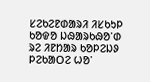ᱥᱮᱠᱮᱱᱰᱟᱨᱤ ᱤᱥᱠᱩᱞ ᱠᱚᱫᱚ ᱡᱷᱟᱨᱠᱷᱚᱸᱰ ᱨᱮ ᱤᱱᱴᱟᱨ ᱠᱚᱞᱮᱡᱽ ᱞᱮᱠᱟᱛᱮ ᱦᱚᱸ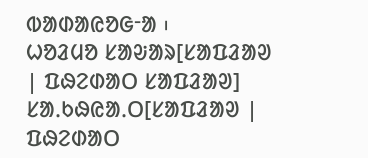ᱵᱟᱰᱟᱭᱚᱜᱼᱟ ᱾
ᱦᱚᱲᱢᱚ ᱥᱟᱶᱟᱨ[ᱥᱟᱯᱲᱟᱣ | ᱯᱷᱮᱰᱟᱛ ᱥᱟᱯᱲᱟᱣ]
ᱥᱟᱹᱠᱷᱭᱟᱹᱛ[ᱥᱟᱯᱲᱟᱣ | ᱯᱷᱮᱰᱟᱛ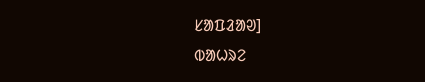ᱥᱟᱯᱲᱟᱣ]
ᱵᱟᱦᱨᱮ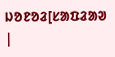ᱡᱚᱱᱚᱲ[ᱥᱟᱯᱲᱟᱣ |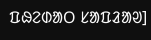ᱯᱷᱮᱰᱟᱛ ᱥᱟᱯᱲᱟᱣ]